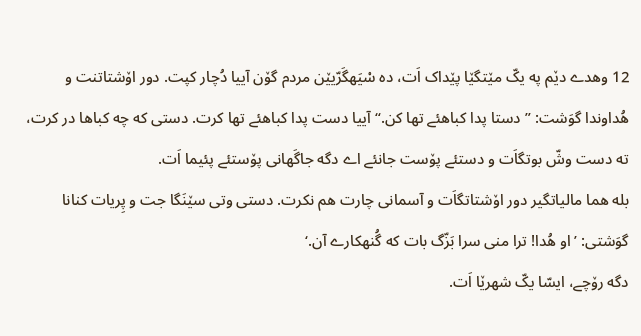12 وهدے دێم په یکّ مێتگێا پێداک اَت، ده سْیَهگَرّیێن مردم گۆن آییا دُچار کپت. دور اۆشتاتنت و
هُداوندا گوَشت: ”دستا پدا کباهئے تها کن.“ آییا دست پدا کباهئے تها کرت. دستی که چه کباها در کرت، ته دست وشّ بوتگاَت و دستئے پۆست جانئے اے دگه جاگَهانی پۆستئے پئیما اَت.
بله هما مالیاتگیر دور اۆشتاتگاَت و آسمانی چارت هم نکرت. دستی وتی سێنَگا جت و پِریات کنانا گوَشتی: ’او هُدا! ترا منی سرا بَزّگ بات که گُنهکارے آن.‘
دگه رۆچے، ایسّا یکّ شهرێا اَت.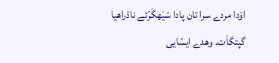اۆدا مردے سرا تان پادا سْیَهگَرّئے نادْراهیا گپتگاَت. وهدے ایسّایی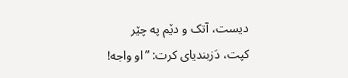دیست، آتک و دێم په چێر کپت، دَزبندیای کرت: ”او واجه!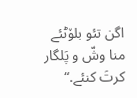اگن تئو بلۆٹئے منا وشّ و پَلگار کرتَ کنئے.“